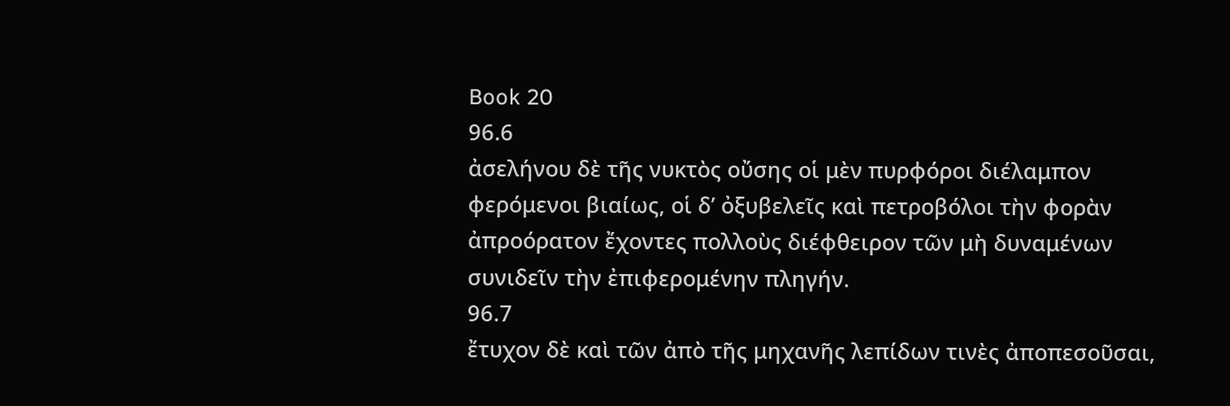Book 20
96.6
ἀσελήνου δὲ τῆς νυκτὸς οὔσης οἱ μὲν πυρφόροι διέλαμπον φερόμενοι βιαίως, οἱ δʼ ὀξυβελεῖς καὶ πετροβόλοι τὴν φορὰν ἀπροόρατον ἔχοντες πολλοὺς διέφθειρον τῶν μὴ δυναμένων συνιδεῖν τὴν ἐπιφερομένην πληγήν.
96.7
ἔτυχον δὲ καὶ τῶν ἀπὸ τῆς μηχανῆς λεπίδων τινὲς ἀποπεσοῦσαι,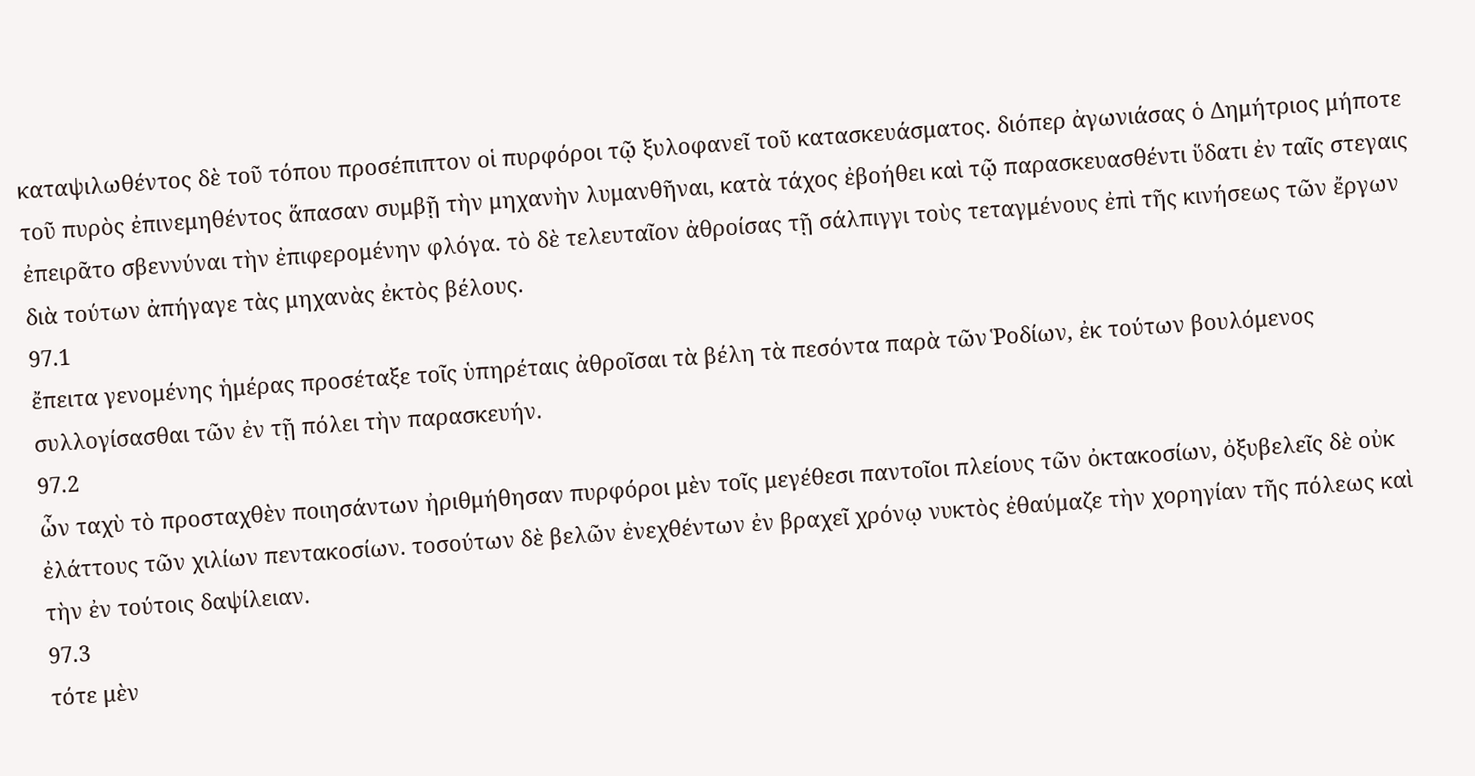καταψιλωθέντος δὲ τοῦ τόπου προσέπιπτον οἱ πυρφόροι τῷ ξυλοφανεῖ τοῦ κατασκευάσματος. διόπερ ἀγωνιάσας ὁ Δημήτριος μήποτε τοῦ πυρὸς ἐπινεμηθέντος ἅπασαν συμβῇ τὴν μηχανὴν λυμανθῆναι, κατὰ τάχος ἐβοήθει καὶ τῷ παρασκευασθέντι ὕδατι ἐν ταῖς στεγαις ἐπειρᾶτο σβεννύναι τὴν ἐπιφερομένην φλόγα. τὸ δὲ τελευταῖον ἀθροίσας τῇ σάλπιγγι τοὺς τεταγμένους ἐπὶ τῆς κινήσεως τῶν ἔργων διὰ τούτων ἀπήγαγε τὰς μηχανὰς ἐκτὸς βέλους.
97.1
ἔπειτα γενομένης ἡμέρας προσέταξε τοῖς ὑπηρέταις ἀθροῖσαι τὰ βέλη τὰ πεσόντα παρὰ τῶν Ῥοδίων, ἐκ τούτων βουλόμενος συλλογίσασθαι τῶν ἐν τῇ πόλει τὴν παρασκευήν.
97.2
ὧν ταχὺ τὸ προσταχθὲν ποιησάντων ἠριθμήθησαν πυρφόροι μὲν τοῖς μεγέθεσι παντοῖοι πλείους τῶν ὀκτακοσίων, ὀξυβελεῖς δὲ οὐκ ἐλάττους τῶν χιλίων πεντακοσίων. τοσούτων δὲ βελῶν ἐνεχθέντων ἐν βραχεῖ χρόνῳ νυκτὸς ἐθαύμαζε τὴν χορηγίαν τῆς πόλεως καὶ τὴν ἐν τούτοις δαψίλειαν.
97.3
τότε μὲν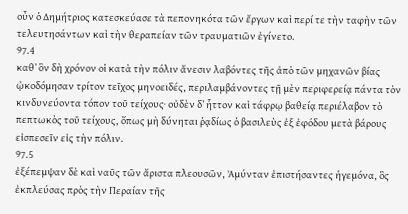οὖν ὁ Δημήτριος κατεσκεύασε τὰ πεπονηκότα τῶν ἔργων καὶ περί τε τὴν ταφὴν τῶν τελευτησάντων καὶ τὴν θεραπείαν τῶν τραυματιῶν ἐγίνετο.
97.4
καθʼ ὃν δὴ χρόνον οἱ κατὰ τὴν πόλιν ἄνεσιν λαβόντες τῆς ἀπὸ τῶν μηχανῶν βίας ᾠκοδόμησαν τρίτον τεῖχος μηνοειδές, περιλαμβάνοντες τῇ μὲν περιφερείᾳ πάντα τὸν κινδυνεύοντα τόπον τοῦ τείχους· οὐδὲν δʼ ἧττον καὶ τάφρῳ βαθείᾳ περιέλαβον τὸ πεπτωκὸς τοῦ τείχους, ὅπως μὴ δύνηται ῥᾳδίως ὁ βασιλεὺς ἐξ ἐφόδου μετὰ βάρους εἰσπεσεῖν εἰς τὴν πόλιν.
97.5
ἐξέπεμψαν δὲ καὶ ναῦς τῶν ἄριστα πλεουσῶν, Ἀμύνταν ἐπιστήσαντες ἡγεμόνα, ὃς ἐκπλεύσας πρὸς τὴν Περαίαν τῆς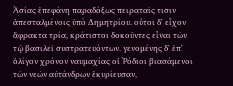Ἀσίας ἐπεφάνη παραδόξως πειραταῖς τισιν ἀπεσταλμένοις ὑπὸ Δημητρίου. οὗτοι δʼ εἶχον ἄφρακτα τρία, κράτιστοι δοκοῦντες εἶναι τῶν τῷ βασιλεῖ συστρατευόντων. γενομένης δʼ ἐπʼ ὀλίγον χρόνον ναυμαχίας οἱ Ῥόδιοι βιασάμενοι τῶν νεῶν αὐτάνδρων ἐκυρίευσαν,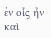ἐν οἷς ἦν καὶ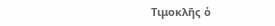Τιμοκλῆς ὁ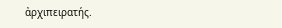ἀρχιπειρατής.